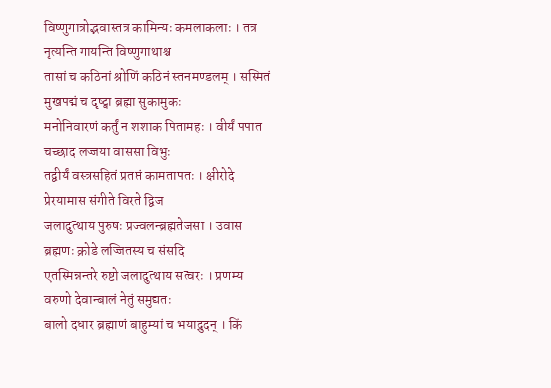विष्णुगात्रोद्भवास्तत्र कामिन्यः कमलाकलाः । तत्र नृत्यन्ति गायन्ति विष्णुगाथाश्च
तासां च कठिनां श्रोणिं कठिनं स्तनमण्डलम् । सस्मितं मुखपद्मं च दृष्ट्वा ब्रह्मा सुकामुकः
मनोनिवारणं कर्तुं न शशाक पितामहः । वीर्यं पपात चच्छाद लज्जया वाससा विभुः
तद्वीर्यं वस्त्रसहितं प्रतप्तं कामतापतः । क्षीरोदे प्रेरयामास संगीते विरते द्विज
जलादुत्थाय पुरुषः प्रज्वलन्ब्रह्मतेजसा । उवास ब्रह्मणः क्रोडे लज्जितस्य च संसदि
एतस्मिन्नन्तरे रुष्टो जलादुत्थाय सत्वरः । प्रणम्य वरुणो देवान्बालं नेतुं समुद्यतः
बालो दधार ब्रह्माणं बाहुम्यां च भयाद्रुदन् । किं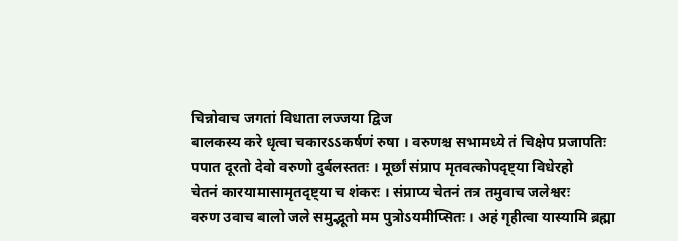चिन्नोवाच जगतां विधाता लज्जया द्विज
बालकस्य करे धृत्वा चकारऽऽकर्षणं रुषा । वरुणश्च सभामध्ये तं चिक्षेप प्रजापतिः
पपात दूरतो देवो वरुणो दुर्बलस्ततः । मूर्छां संप्राप मृतवत्कोपदृष्ट्या विधेरहो
चेतनं कारयामासामृतदृष्ट्या च शंकरः । संप्राप्य चेतनं तत्र तमुवाच जलेश्वरः
वरुण उवाच बालो जले समुद्भूतो मम पुत्रोऽयमीप्सितः । अहं गृहीत्वा यास्यामि ब्रह्मा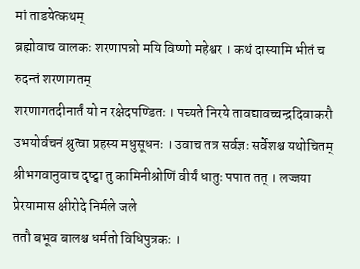मां ताडयेत्कथम्
ब्रह्मोवाच वालकः शरणापन्नो मयि विष्णो महेश्वर । कथं दास्यामि भीतं च रुदन्तं शरणागतम्
शरणागतदीनार्तं यो न रक्षेदपण्डितः । पच्यते निरये तावद्यावच्चन्द्रदिवाकरौ
उभयोर्वचनं श्रुत्वा प्रहस्य मधुसूधनः । उवाच तत्र सर्वज्ञः सर्वेशश्च यथोचितम्
श्रीभगवानुवाच दृष्ट्वा तु कामिनीश्रोणिं वीर्यं धातुः पपात तत् । लज्जया प्रेरयामास क्षीरोदे निर्मले जले
ततौ बभूव बालश्च धर्मतो विधिपुत्रकः ।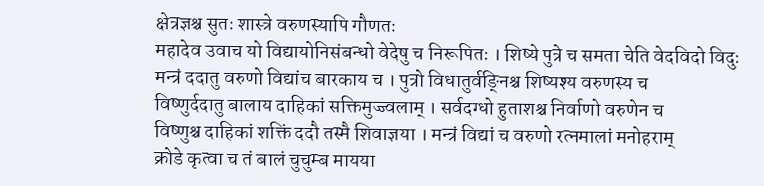क्षेत्रज्ञश्च सुतः शास्त्रे वरुणस्यापि गौणतः
महादेव उवाच यो विद्यायोनिसंबन्धो वेदेषु च निरूपितः । शिष्ये पुत्रे च समता चेति वेदविदो विदुः
मन्त्रं ददातु वरुणो विद्यांच बारकाय च । पुत्रो विधातुर्वङ्निश्च शिष्यश्य वरुणस्य च
विष्णुर्ददातु बालाय दाहिकां सक्तिमुज्ज्वलाम् । सर्वदग्धो हुताशश्च निर्वाणो वरुणेन च
विष्णुश्च दाहिकां शक्तिं ददौ तस्मै शिवाज्ञया । मन्त्रं विद्यां च वरुणो रत्नमालां मनोहराम्
क्रोडे कृत्वा च तं बालं चुचुम्ब मायया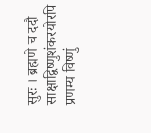सुरः । ब्रह्मणे च ददौ साक्षाद्विष्णुशंकरयोरपि
प्रणम्य विष्णुं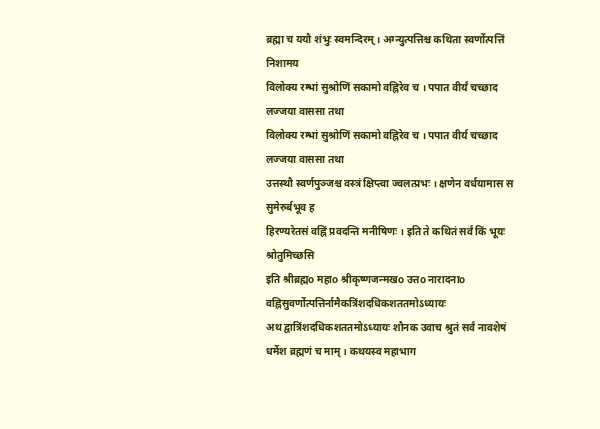ब्रह्मा च ययौ शंभुः स्वमन्दिरम् । अग्न्युत्पत्तिश्च कथिता स्वर्णोत्पत्तिं निशामय
विलोक्य रम्भां सुश्रोणिं सकामो वह्निरेव च । पपात वीर्यं चच्छाद लज्जया वाससा तथा
विलोक्य रम्भां सुश्रोणिं सकामो वह्निरेव च । पपात वीर्य चच्छाद लज्जया वाससा तथा
उत्तस्थौ स्वर्णपुञ्जश्च वस्त्रं क्षिप्त्वा ज्वलत्प्रभः । क्षणेन वर्धयामास स सुमेरुर्बभूव ह
हिरण्यरेतसं वह्निं प्रवदन्ति मनीषिणः । इति ते कथितं सर्वं किं भूयः श्रोतुमिच्छसि
इति श्रीब्रह्मo महाo श्रीकृष्णजन्मखo उत्तo नारादनाo वह्निसुवर्णोत्पत्तिर्नामैकत्रिंशदधिकशततमोऽध्यायः
अथ द्वात्रिंशदधिकशततमोऽध्यायः शौनक उवाच श्रुतं सर्वं नावशेषं धर्मेश व्रह्मणं च माम् । कथयस्व महाभाग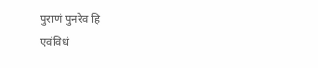पुराणं पुनरेव हि
एवंविधं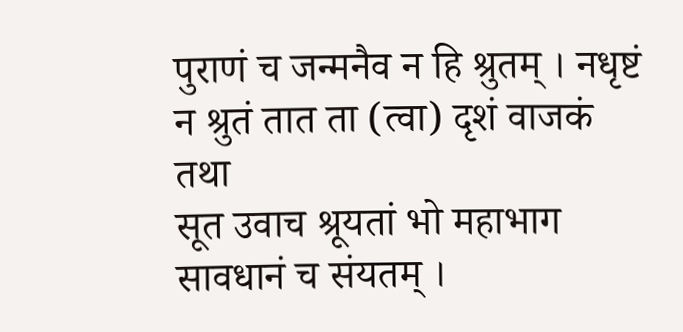पुराणं च जन्मनैव न हि श्रुतम् । नधृष्टं न श्रुतं तात ता (त्वा) दृशं वाजकं तथा
सूत उवाच श्रूयतां भो महाभाग सावधानं च संयतम् ।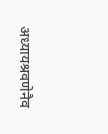अध्यायश्रवणेनैव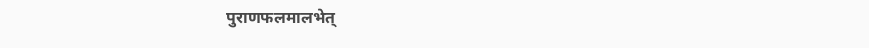पुराणफलमालभेत्